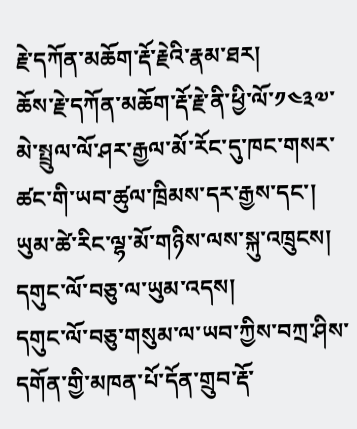རྗེ་དཀོན་མཆོག་རྡོ་རྗེའི་རྣམ་ཐར།
ཆོས་རྗེ་དཀོན་མཆོག་རྡོ་རྗེ་ནི་ཕྱི་ལོ་༡༤༣༧་མེ་སྤྲུལ་ལོ་ཤར་རྒྱལ་མོ་རོང་དུ་ཁང་གསར་ཚང་གི་ཡབ་ཚུལ་ཁྲིམས་དར་རྒྱས་དང་། ཡུམ་ཚེ་རིང་ལྷ་མོ་གཉིས་ལས་སྐུ་འཁྲུངས། དགུང་ལོ་བཅུ་ལ་ཡུམ་འདས།
དགུང་ལོ་བཅུ་གསུམ་ལ་ཡབ་ཀྱིས་བཀྲ་ཤིས་དགོན་གྱི་མཁན་པོ་དོན་གྲུབ་རྡོ་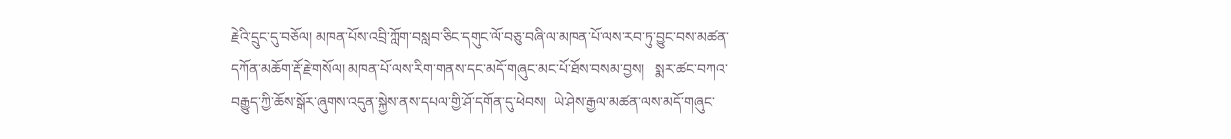རྗེའི་དྲུང་དུ་བཅོལ། མཁན་པོས་འབྲི་ཀློག་བསླབ་ཅིང་དགུང་ལོ་བཅུ་བཞི་ལ་མཁན་པོ་ལས་རབ་ཏུ་བྱུང་བས་མཚན་དཀོན་མཆོག་རྡོ་རྗེ་གསོལ། མཁན་པོ་ལས་རིག་གནས་དང་མདོ་གཞུང་མང་པོ་ཐོས་བསམ་བྱས།   སྨར་ཚང་བཀའ་བརྒྱུད་ཀྱི་ཆོས་སྒོར་ཞུགས་འདུན་སྐྱེས་ནས་དཔལ་གྱི་ཤོ་དགོན་དུ་ཕེབས།  ཡེ་ཤེས་རྒྱལ་མཚན་ལས་མདོ་གཞུང་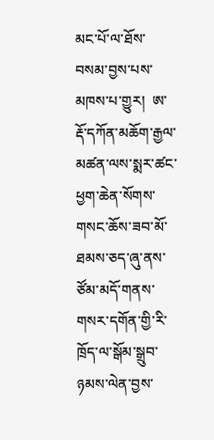མང་པོ་ལ་ཐོས་བསམ་བྱས་པས་མཁས་པ་གྱུར།  ཨ་རྡོ་དཀོན་མཆོག་རྒྱལ་མཚན་ལས་སྨར་ཚང་ཕྱག་ཆེན་སོགས་གསང་ཆོས་ཟབ་མོ་ཐམས་ཅད་ཞུ་ནས་ཙོམ་མདོ་གནས་གསར་དགོན་གྱི་རི་ཁྲོད་ལ་སྒོམ་སྒྲུབ་ཉམས་ལེན་བྱས་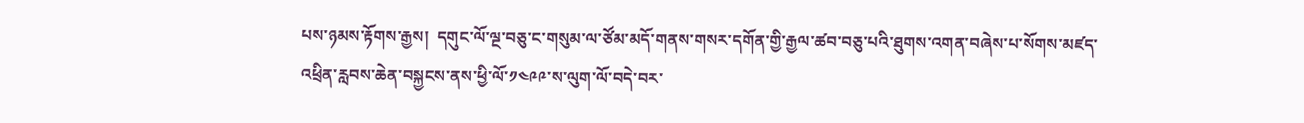པས་ཉམས་རྟོགས་རྒྱས།  དགུང་ལོ་ལྔ་བཅུ་ང་གསུམ་ལ་ཙོམ་མདོ་གནས་གསར་དགོན་གྱི་རྒྱལ་ཚབ་བཅུ་པའི་ཐུགས་འགན་བཞེས་པ་སོགས་མཛད་འཕྲིན་རླབས་ཆེན་བསྐྱངས་ནས་ཕྱི་ལོ་༡༤༩༩་ས་ལུག་ལོ་བདེ་བར་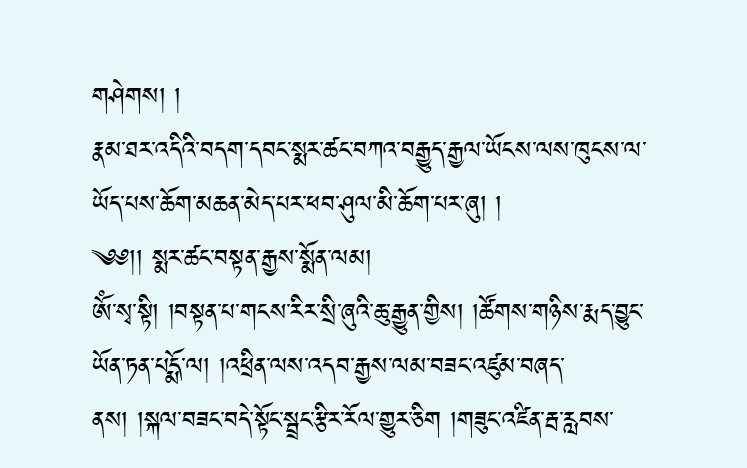གཤེགས། །
རྣམ་ཐར་འདིའི་བདག་དབང་སྨར་ཚང་བཀའ་བརྒྱུད་རྒྱལ་ཡོངས་ལས་ཁུངས་ལ་ཡོད་པས་ཆོག་མཆན་མེད་པར་ཕབ་ཤུལ་མི་ཆོག་པར་ཞུ། །
༄༅།། སྨར་ཚང་བསྟན་རྒྱས་སྨོན་ལམ།
ཨོཾ་སྭ་སྟི། །བསྟན་པ་གངས་རིར་སྲི་ཞུའི་ཆུ་རྒྱུན་གྱིས། །ཚོགས་གཉིས་རྨད་བྱུང་ཡོན་ཏན་པདྨོ་ལ། །འཕྲིན་ལས་འདབ་རྒྱས་ལམ་བཟང་འཛུམ་བཞད་ནས། །སྐལ་བཟང་བདེ་སྟོང་སྦྲང་རྩིར་རོལ་གྱུར་ཅིག །གཟུང་འཛིན་རྦ་རླབས་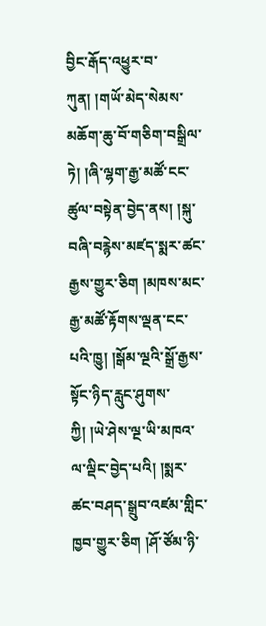བྱིང་རྒོད་འཕྱུར་བ་ཀུན། །གཡོ་མེད་སེམས་མཆོག་ཆུ་བོ་གཅིག་བསྒྲིལ་ཏེ། །ཞི་ལྷག་རྒྱ་མཚོ་ངང་ཚུལ་བསྟེན་བྱེད་ནས། །སྐུ་བཞི་བརྙེས་མཛད་སྨར་ཚང་རྒྱས་གྱུར་ཅིག །མཁས་མང་རྒྱ་མཚོ་རྟོགས་ལྡན་ངང་པའི་ཁྱུ། །སྒོམ་ལྔའི་སྒྲོ་རྒྱས་སྟོང་ཉིད་རླུང་ཤུགས་ཀྱི། །ཡེ་ཤེས་ལྔ་ཡི་མཁའ་ལ་ལྡིང་བྱེད་པའི། །སྨར་ཚང་བཤད་སྒྲུབ་འཛམ་གླིང་ཁྱབ་གྱུར་ཅིག །ཤོ་ཙོམ་ཉི་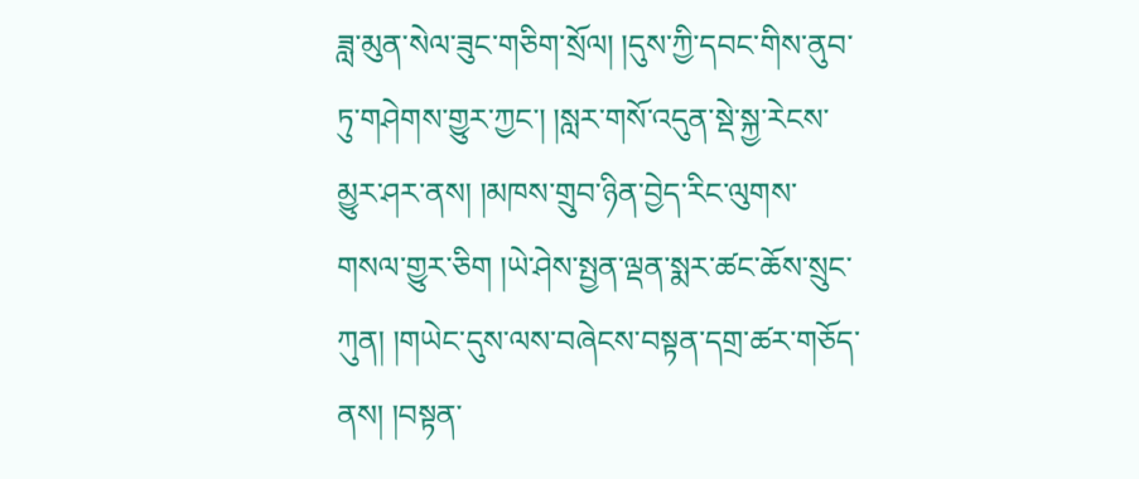ཟླ་མུན་སེལ་ཟུང་གཅིག་སྲོལ། །དུས་ཀྱི་དབང་གིས་ནུབ་ཏུ་གཤེགས་གྱུར་ཀྱང་། །སླར་གསོ་འདུན་སྡེ་སྐྱ་རེངས་མྱུར་ཤར་ནས། །མཁས་གྲུབ་ཉིན་བྱེད་རིང་ལུགས་གསལ་གྱུར་ཅིག །ཡེ་ཤེས་སྤྱན་ལྡན་སྨར་ཚང་ཆོས་སྲུང་ཀུན། །གཡེང་དུས་ལས་བཞེངས་བསྟན་དགྲ་ཚར་གཅོད་ནས། །བསྟན་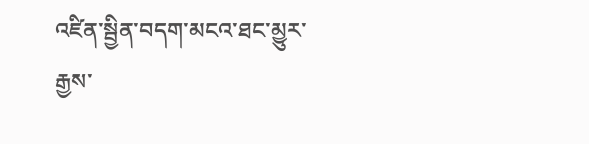འཛིན་སྦྱིན་བདག་མངའ་ཐང་མྱུར་རྒྱས་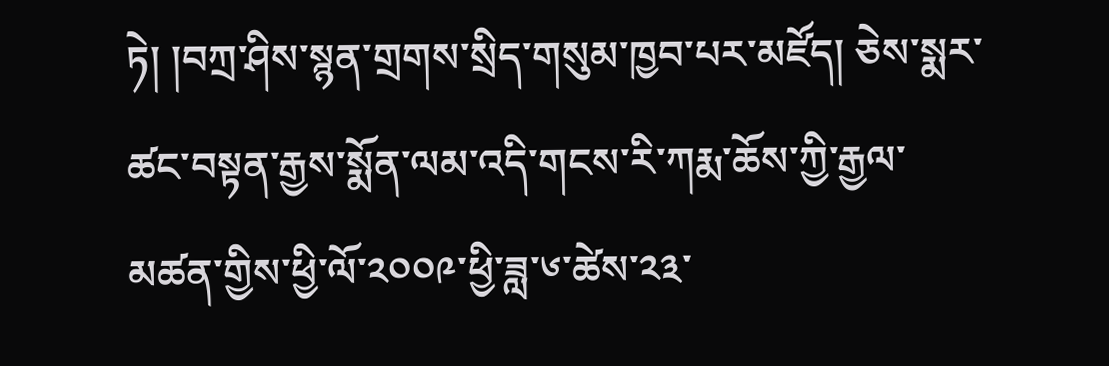ཏེ། །བཀྲ་ཤིས་སྙན་གྲགས་སྲིད་གསུམ་ཁྱབ་པར་མཛོད། ཅེས་སྨར་ཚང་བསྟན་རྒྱས་སྨོན་ལམ་འདི་གངས་རི་ཀརྨ་ཆོས་ཀྱི་རྒྱལ་མཚན་གྱིས་ཕྱི་ལོ་༢༠༠༩་ཕྱི་ཟླ་༦་ཚེས་༢༣་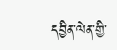དབྱིན་ལེན་གྱི་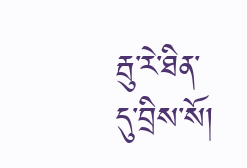རྦུ་རེ་ཐིན་དུ་བྲིས་སོ།